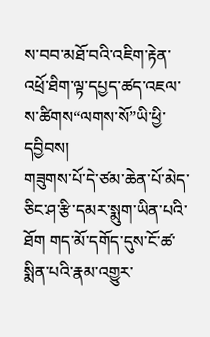ས་བབ་མཐོ་བའི་འཇིག་རྟེན་འཕྲོ་ཐིག་ལྟ་དཔྱད་ཚད་འཇལ་ས་ཚིགས“ལགས་སོ”ཡི་ཕྱི་དབྱིབས།
གཟུགས་པོ་དེ་ཙམ་ཆེན་པོ་མེད་ཅིང་ཤ་རྩི་དམར་སྨུག་ཡིན་པའི་ཐོག གད་མོ་དགོད་དུས་ངོ་ཚ་སྨིན་པའི་རྣམ་འགྱུར་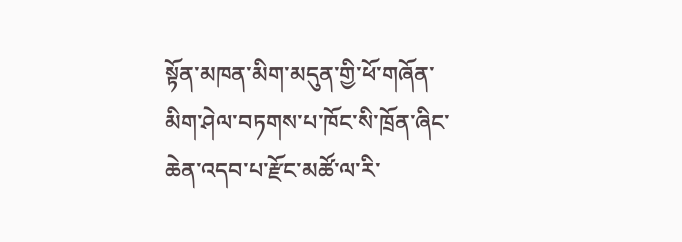སྟོན་མཁན་མིག་མདུན་གྱི་ཕོ་གཞོན་མིག་ཤེལ་བཏགས་པ་ཁོང་སི་ཁྲོན་ཞིང་ཆེན་འདབ་པ་རྫོང་མཚོ་ལ་རི་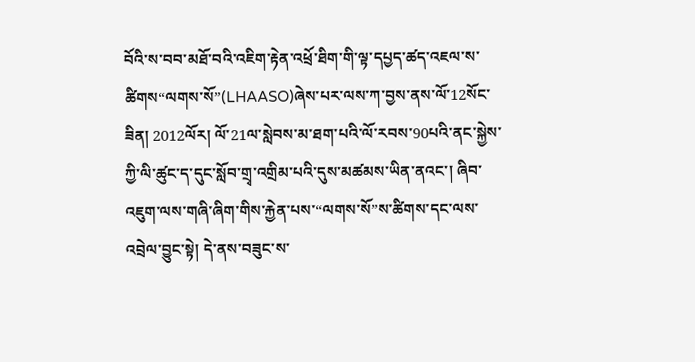བོའི་ས་བབ་མཐོ་བའི་འཇིག་རྟེན་འཕྲོ་ཐིག་གི་ལྟ་དཔྱད་ཚད་འཇལ་ས་ཚིགས“ལགས་སོ”(LHAASO)ཞེས་པར་ལས་ཀ་བྱས་ནས་ལོ་12སོང་ཟིན། 2012ལོར། ལོ་21ལ་སླེབས་མ་ཐག་པའི་ལོ་རབས་90པའི་ནང་སྐྱེས་ཀྱི་ལི་ཚུང་ད་དུང་སློབ་གྲྭ་འགྲིམ་པའི་དུས་མཚམས་ཡིན་ནའང་། ཞིབ་འཇུག་ལས་གཞི་ཞིག་གིས་རྐྱེན་པས་“ལགས་སོ”ས་ཚིགས་དང་ལས་འབྲེལ་བྱུང་སྟེ། དེ་ནས་བཟུང་ས་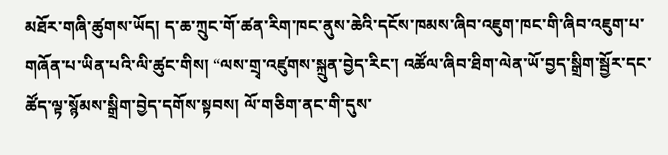མཐོར་གཞི་ཚུགས་ཡོད། ད་ཆ་ཀྲུང་གོ་ཚན་རིག་ཁང་ནུས་ཆེའི་དངོས་ཁམས་ཞིབ་འཇུག་ཁང་གི་ཞིབ་འཇུག་པ་གཞོན་པ་ཡིན་པའི་ལི་ཚུང་གིས། “ལས་གྲྭ་འཛུགས་སྐྲུན་བྱེད་རིང་། འཚོལ་ཞིབ་ཐིག་ལེན་ཡོ་བྱད་སྒྲིག་སྦྱོར་དང་ཚོད་ལྟ་སྙོམས་སྒྲིག་བྱེད་དགོས་སྟབས། ལོ་གཅིག་ནང་གི་དུས་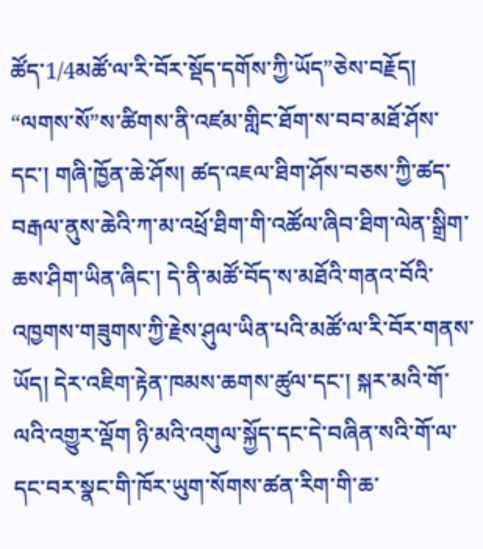ཚོད་1/4མཚོ་ལ་རི་བོར་སྡོད་དགོས་ཀྱི་ཡོད”ཅེས་བརྗོད།
“ལགས་སོ”ས་ཚིགས་ནི་འཛམ་གླིང་ཐོག་ས་བབ་མཐོ་ཤོས་དང་། གཞི་ཁྱོན་ཆེ་ཤོས། ཚད་འཇལ་ཐིག་ཤོས་བཅས་ཀྱི་ཚད་བརྒལ་ནུས་ཆེའི་ཀ་མ་འཕྲོ་ཐིག་གི་འཚོལ་ཞིབ་ཐིག་ལེན་སྒྲིག་ཆས་ཤིག་ཡིན་ཞིང་། དེ་ནི་མཚོ་བོད་ས་མཐོའི་གནའ་བོའི་འཁྱགས་གཟུགས་ཀྱི་རྗེས་ཤུལ་ཡིན་པའི་མཚོ་ལ་རི་བོར་གནས་ཡོད། དེར་འཇིག་རྟེན་ཁམས་ཆགས་ཚུལ་དང་། སྐར་མའི་གོ་ལའི་འགྱུར་ལྡོག ཉི་མའི་འགུལ་སྐྱོད་དང་དེ་བཞིན་སའི་གོ་ལ་དང་བར་སྣང་གི་ཁོར་ཡུག་སོགས་ཚན་རིག་གི་ཆ་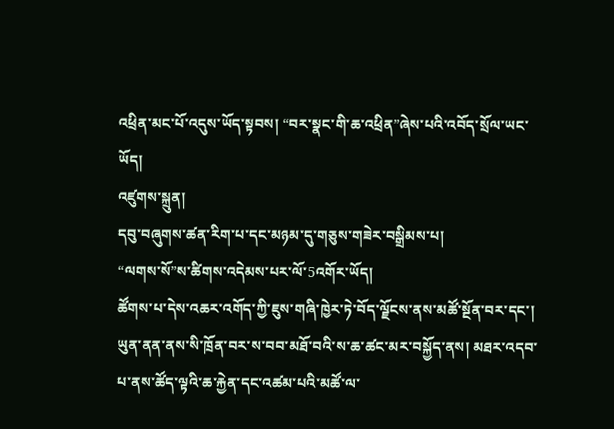འཕྲིན་མང་པོ་འདུས་ཡོད་སྟབས། “བར་སྣང་གི་ཆ་འཕྲིན”ཞེས་པའི་འབོད་སྲོལ་ཡང་ཡོད།
འཛུགས་སྐྲུན།
དབུ་བཞུགས་ཚན་རིག་པ་དང་མཉམ་དུ་གཅུས་གཟེར་བསྒྲིམས་པ།
“ལགས་སོ”ས་ཚིགས་འདེམས་པར་ལོ་5འགོར་ཡོད།
ཚོགས་པ་དེས་འཆར་འགོད་ཀྱི་ཇུས་གཞི་ཁྱེར་ཏེ་བོད་ལྗོངས་ནས་མཚོ་སྔོན་བར་དང་། ཡུན་ནན་ནས་སི་ཁྲོན་བར་ས་བབ་མཐོ་བའི་ས་ཆ་ཚང་མར་བསྐྱོད་ནས། མཐར་འདབ་པ་ནས་ཚོད་ལྟའི་ཆ་རྐྱེན་དང་འཚམ་པའི་མཚོ་ལ་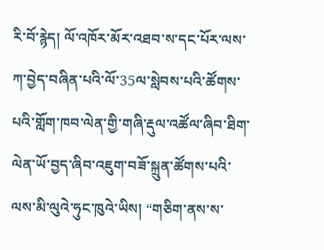རི་བོ་རྙེད། ལོ་འཁོར་མོར་འཐབ་ས་དང་པོར་ལས་ཀ་བྱེད་བཞིན་པའི་ལོ་35ལ་སླེབས་པའི་ཚོགས་པའི་གློག་ཁབ་ལེན་གྱི་གཞི་རྡུལ་འཚོལ་ཞིབ་ཐིག་ལེན་ཡོ་བྱད་ཞིབ་འཇུག་བཟོ་སྐྲུན་ཚོགས་པའི་ལས་མི་ལུའེ་ཧུང་ཁུའེ་ཡིས། “གཅིག་ནས་ས་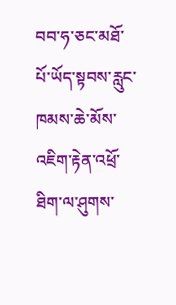བབ་ཧ་ཅང་མཐོ་པོ་ཡོད་སྟབས་རླུང་ཁམས་ཆེ་མོས་འཇིག་རྟེན་འཕྲོ་ཐིག་ལ་ཤུགས་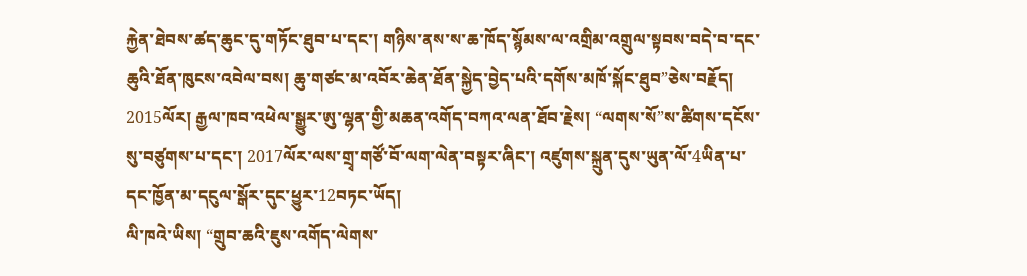རྐྱེན་ཐེབས་ཚད་ཆུང་དུ་གཏོང་ཐུབ་པ་དང་། གཉིས་ནས་ས་ཆ་ཁོད་སྙོམས་ལ་འགྲིམ་འགྲུལ་སྟབས་བདེ་བ་དང་ཆུའི་ཐོན་ཁུངས་འབེལ་བས། ཆུ་གཙང་མ་འབོར་ཆེན་ཐོན་སྐྱེད་བྱེད་པའི་དགོས་མཁོ་སྐོང་ཐུབ”ཅེས་བརྗོད།
2015ལོར། རྒྱལ་ཁབ་འཕེལ་སྒྱུར་ཨུ་ལྷན་གྱི་མཆན་འགོད་བཀའ་ལན་ཐོབ་རྗེས། “ལགས་སོ”ས་ཚིགས་དངོས་སུ་བཙུགས་པ་དང་། 2017ལོར་ལས་གྲྭ་གཙོ་བོ་ལག་ལེན་བསྟར་ཞིང་། འཛུགས་སྐྲུན་དུས་ཡུན་ལོ་4ཡིན་པ་དང་ཁྱོན་མ་དངུལ་སྒོར་དུང་ཕྱུར་12བཏང་ཡོད།
ལི་ཁའེ་ཡིས། “གྲུབ་ཆའི་ཇུས་འགོད་ལེགས་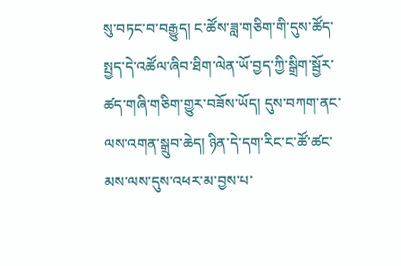སུ་བཏང་བ་བརྒྱུད། ང་ཚོས་ཟླ་གཅིག་གི་དུས་ཚོད་སྤྱད་དེ་འཚོལ་ཞིབ་ཐིག་ལེན་ཡོ་བྱད་ཀྱི་སྒྲིག་སྦྱོར་ཚད་གཞི་གཅིག་གྱུར་བཟོས་ཡོད། དུས་བཀག་ནང་ལས་འགན་སྒྲུབ་ཆེད། ཉིན་དེ་དག་རིང་ང་ཚོ་ཚང་མས་ལས་དུས་འཕར་མ་བྱས་པ་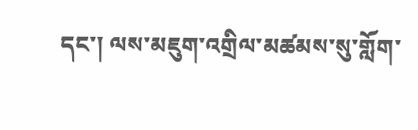དང་། ལས་མཇུག་འགྲིལ་མཚམས་སུ་གློག་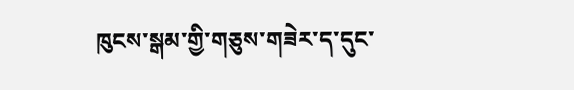ཁུངས་སྒམ་གྱི་གཅུས་གཟེར་ད་དུང་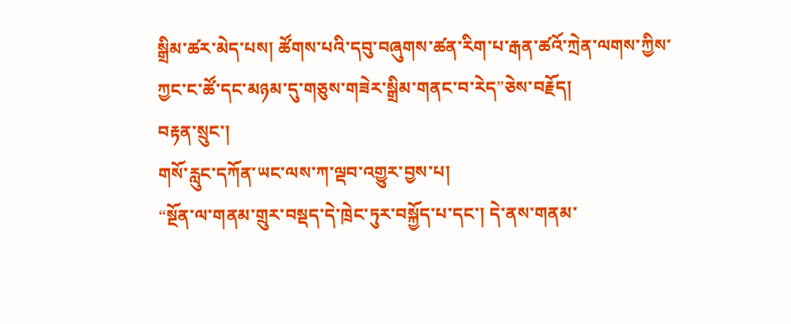སྒྲིམ་ཚར་མེད་པས། ཚོགས་པའི་དབུ་བཞུགས་ཚན་རིག་པ་རྒན་ཚའོ་ཀྲེན་ལགས་ཀྱིས་ཀྱང་ང་ཚོ་དང་མཉམ་དུ་གཅུས་གཟེར་སྒྲིམ་གནང་བ་རེད”ཅེས་བརྗོད།
བརྟན་སྲུང་།
གསོ་རླུང་དཀོན་ཡང་ལས་ཀ་ལྡབ་འགྱུར་བྱས་པ།
“སྔོན་ལ་གནམ་གྲུར་བསྡད་དེ་ཁྲེང་ཏུར་བསྐྱོད་པ་དང་། དེ་ནས་གནམ་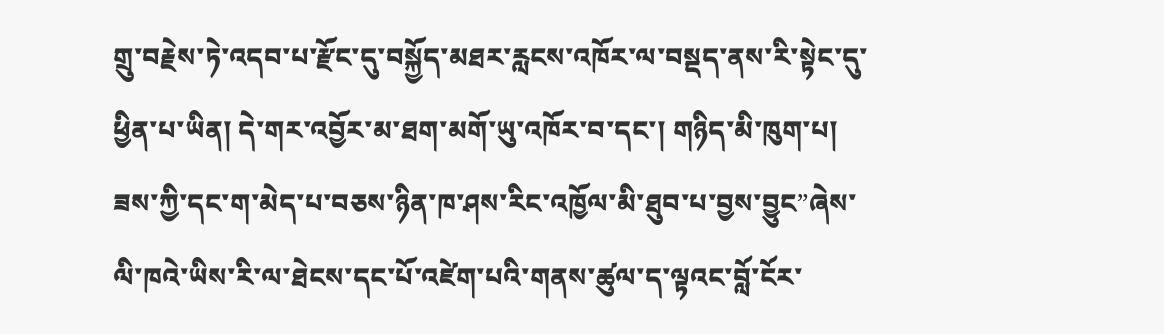གྲུ་བརྗེས་ཏེ་འདབ་པ་རྫོང་དུ་བསྐྱོད་མཐར་རླངས་འཁོར་ལ་བསྡད་ནས་རི་སྟེང་དུ་ཕྱིན་པ་ཡིན། དེ་གར་འབྱོར་མ་ཐག་མགོ་ཡུ་འཁོར་བ་དང་། གཉིད་མི་ཁུག་པ། ཟས་ཀྱི་དང་ག་མེད་པ་བཅས་ཉིན་ཁ་ཤས་རིང་འཁྱོལ་མི་ཐུབ་པ་བྱས་བྱུང”ཞེས་ལི་ཁའེ་ཡིས་རི་ལ་ཐེངས་དང་པོ་འཛེག་པའི་གནས་ཚུལ་ད་ལྟའང་བློ་ངོར་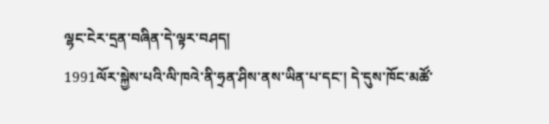ལྷང་ངེར་དྲན་བཞིན་དེ་ལྟར་བཤད།
1991ལོར་སྐྱེས་པའི་ལི་ཁའེ་ནི་ཧྲན་ཤིས་ནས་ཡིན་པ་དང་། དེ་དུས་ཁོང་མཚོ་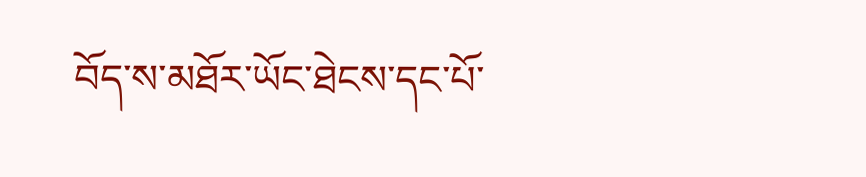བོད་ས་མཐོར་ཡོང་ཐེངས་དང་པོ་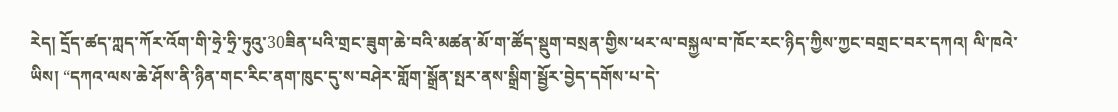རེད། དྲོད་ཚད་ཀླད་ཀོར་འོག་གི་ཧྲེ་ཧྲི་ཏུའུ་30ཟིན་པའི་གྲང་ཟུག་ཆེ་བའི་མཚན་མོ་ག་ཚོད་སྡུག་བསྲན་གྱིས་ཕར་ལ་བསྐྱལ་བ་ཁོང་རང་ཉིད་ཀྱིས་ཀྱང་བགྲང་བར་དཀའ། ལི་ཁའེ་ཡིས། “དཀའ་ལས་ཆེ་ཤོས་ནི་ཉིན་གང་རིང་ནག་ཁུང་དུ་ས་བཤེར་གློག་སྒྲོན་སྤར་ནས་སྒྲིག་སྦྱོར་བྱེད་དགོས་པ་དེ་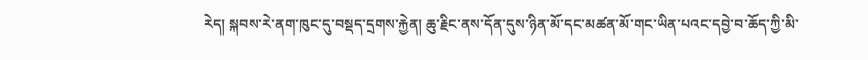རེད། སྐབས་རེ་ནག་ཁུང་དུ་བསྡད་དྲགས་རྐྱེན། ཆུ་རྗིང་ནས་དོན་དུས་ཉིན་མོ་དང་མཚན་མོ་གང་ཡིན་པའང་དབྱེ་བ་ཆོད་ཀྱི་མི་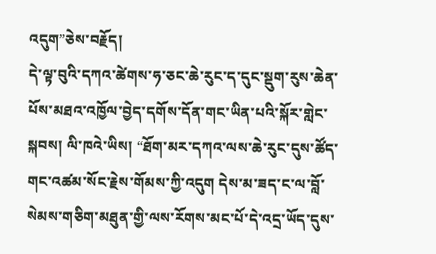འདུག”ཅེས་བརྗོད།
དེ་ལྟ་བུའི་དཀའ་ཚེགས་ཧ་ཅང་ཆེ་རུང་ད་དུང་སྡུག་རུས་ཆེན་པོས་མཐའ་འཁྱོལ་བྱེད་དགོས་དོན་གང་ཡིན་པའི་སྐོར་གླེང་སྐབས། ལི་ཁའེ་ཡིས། “ཐོག་མར་དཀའ་ལས་ཆེ་རུང་དུས་ཚོད་གང་འཚམ་སོང་རྗེས་གོམས་ཀྱི་འདུག དེས་མ་ཟད་ང་ལ་བློ་སེམས་གཅིག་མཐུན་གྱི་ལས་རོགས་མང་པོ་དེ་འདྲ་ཡོད་དུས་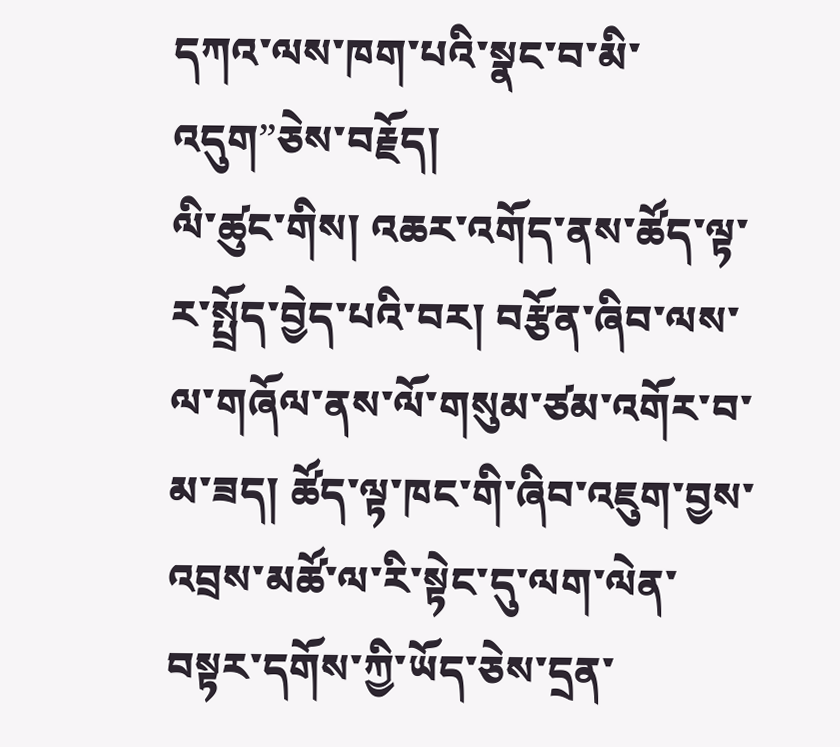དཀའ་ལས་ཁག་པའི་སྣང་བ་མི་འདུག”ཅེས་བརྗོད།
ལི་ཚུང་གིས། འཆར་འགོད་ནས་ཚོད་ལྟ་ར་སྤྲོད་བྱེད་པའི་བར། བརྩོན་ཞིབ་ལས་ལ་གཞོལ་ནས་ལོ་གསུམ་ཙམ་འགོར་བ་མ་ཟད། ཚོད་ལྟ་ཁང་གི་ཞིབ་འཇུག་བྱས་འབྲས་མཚོ་ལ་རི་སྟེང་དུ་ལག་ལེན་བསྟར་དགོས་ཀྱི་ཡོད་ཅེས་དྲན་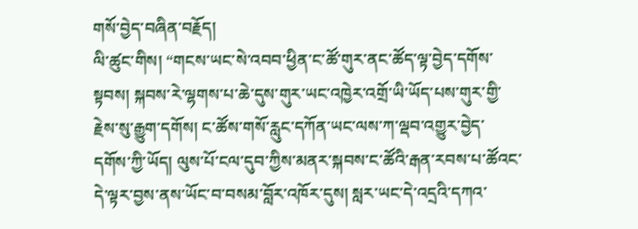གསོ་བྱེད་བཞིན་བརྗོད།
ལི་ཚུང་གིས། “གངས་ཡང་སེ་འབབ་ཕྱིན་ང་ཚོ་གུར་ནང་ཚོད་ལྟ་བྱེད་དགོས་སྟབས། སྐབས་རེ་ལྷགས་པ་ཆེ་དུས་གུར་ཡང་འཁྱེར་འགྲོ་ཡི་ཡོད་པས་གུར་གྱི་རྗེས་སུ་རྒྱུག་དགོས། ང་ཚོས་གསོ་རླུང་དཀོན་ཡང་ལས་ཀ་ལྡབ་འགྱུར་བྱེད་དགོས་ཀྱི་ཡོད། ལུས་པོ་ངལ་དུབ་ཀྱིས་མནར་སྐབས་ང་ཚོའི་རྒན་རབས་པ་ཚོའང་དེ་ལྟར་བྱས་ནས་ཡོང་བ་བསམ་བློར་འཁོར་དུས། སླར་ཡང་དེ་འདྲའི་དཀའ་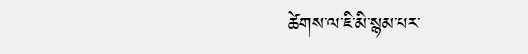ཚེགས་ལ་ཇི་མི་སྙམ་པར་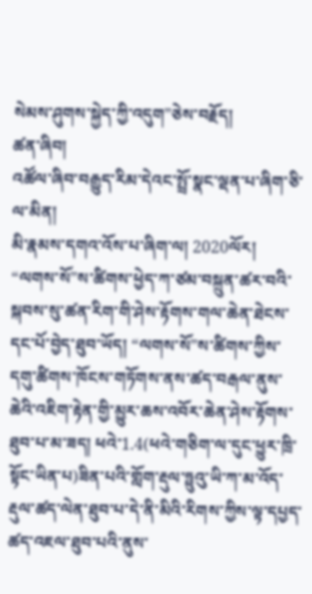སེམས་ཤུགས་སྐྱེད་ཀྱི་འདུག”ཅེས་བརྗོད།
ཚན་ཞིབ།
འཚོལ་ཞིབ་བརྒྱུད་རིམ་དེའང་སྤྲོ་སྣང་ལྡན་པ་ཞིག་ཅི་ལ་མིན།
མི་རྣམས་དགའ་འོས་པ་ཞིག་ལ། 2020ལོར། “ལགས་སོ”ས་ཚིགས་ཕྱེད་ཀ་ཙམ་བསྐྲུན་ཚར་བའི་སྐབས་སུ་ཚན་རིག་གི་ཤེས་རྟོགས་གལ་ཆེན་ཐེངས་དང་པོ་བྱེད་ཐུབ་ཡོད། “ལགས་སོ”ས་ཚིགས་ཀྱིས་དགུ་ཚིགས་ཁོངས་གཏོགས་ནས་ཚད་བརྒལ་ནུས་ཆེའི་འཇིག་རྟེན་གྱི་མྱུར་ཆས་འབོར་ཆེན་ཤེས་རྟོགས་ཐུབ་པ་མ་ཟད། ཕའེ་1.4(ཕའེ་གཅིག་ལ་དུང་ཕྱུར་ཁྲི་སྟོང་ཡིན་པ)ཟིན་པའི་གློག་རྡུལ་ཧྥུའུ་ཡི་ཀ་མ་འོད་རྡུལ་ཚད་ལེན་ཐུབ་པ་དེ་ནི་མིའི་རིགས་ཀྱིས་ལྟ་དཔྱད་ཚད་འཇལ་ཐུབ་པའི་ནུས་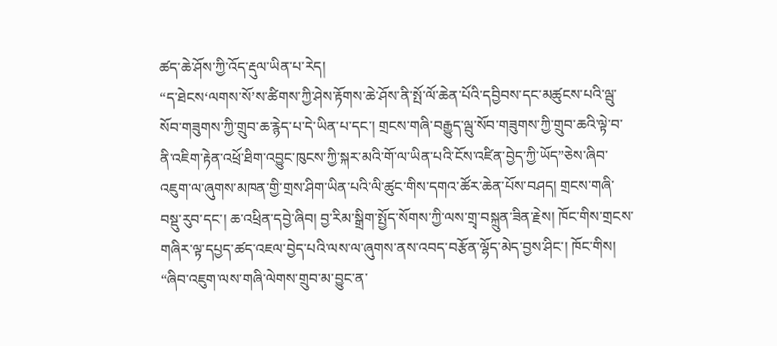ཚད་ཆེ་ཤོས་ཀྱི་འོད་རྡུལ་ཡིན་པ་རེད།
“ད་ཐེངས‘ལགས་སོ’ས་ཚིགས་ཀྱི་ཤེས་རྟོགས་ཆེ་ཤོས་ནི་སྤོ་ལོ་ཆེན་པོའི་དབྱིབས་དང་མཚུངས་པའི་ལྦུ་སོབ་གཟུགས་ཀྱི་གྲུབ་ཆ་རྙེད་པ་དེ་ཡིན་པ་དང་། གྲངས་གཞི་བརྒྱུད་ལྦུ་སོབ་གཟུགས་ཀྱི་གྲུབ་ཆའི་ལྟེ་བ་ནི་འཇིག་རྟེན་འཕྲོ་ཐིག་འབྱུང་ཁུངས་ཀྱི་སྐར་མའི་གོ་ལ་ཡིན་པའི་ངོས་འཛིན་བྱེད་ཀྱི་ཡོད”ཅེས་ཞིབ་འཇུག་ལ་ཞུགས་མཁན་གྱི་གྲས་ཤིག་ཡིན་པའི་ལི་ཚུང་གིས་དགའ་ཚོར་ཆེན་པོས་བཤད། གྲངས་གཞི་བསྡུ་རུབ་དང་། ཆ་འཕྲིན་དབྱེ་ཞིབ། བྱ་རིམ་སྒྲིག་སྤྱོད་སོགས་ཀྱི་ལས་གྲྭ་བསྐྲུན་ཟིན་རྗེས། ཁོང་གིས་གྲངས་གཞིར་ལྟ་དཔྱད་ཚད་འཇལ་བྱེད་པའི་ལས་ལ་ཞུགས་ནས་འབད་བརྩོན་ལྷོད་མེད་བྱས་ཤིང་། ཁོང་གིས། “ཞིབ་འཇུག་ལས་གཞི་ལེགས་གྲུབ་མ་བྱུང་ན་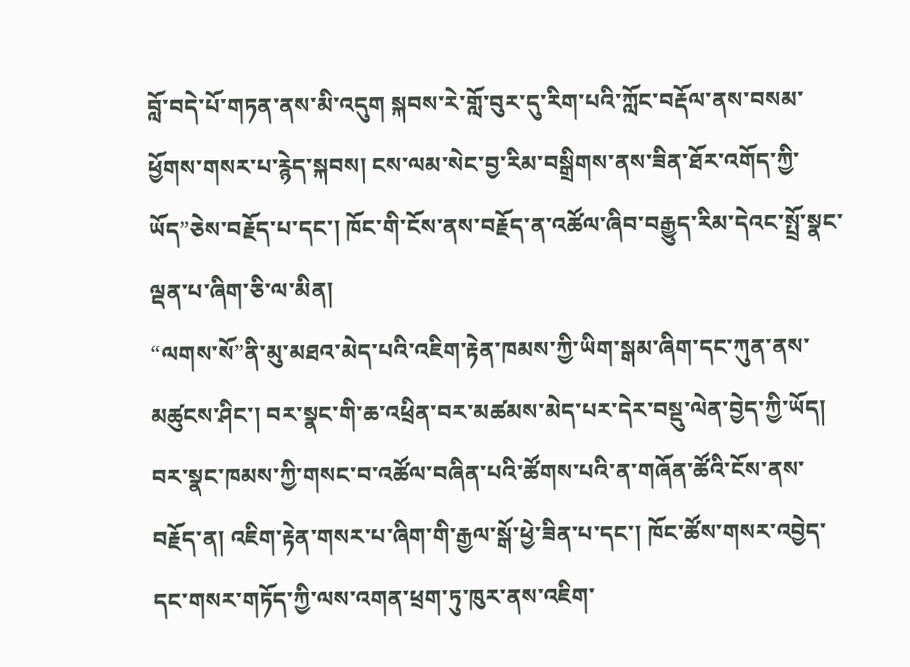བློ་བདེ་པོ་གཏན་ནས་མི་འདུག སྐབས་རེ་གློ་བུར་དུ་རིག་པའི་ཀློང་བརྡོལ་ནས་བསམ་ཕྱོགས་གསར་པ་རྙེད་སྐབས། ངས་ལམ་སེང་བྱ་རིམ་བསྒྲིགས་ནས་ཟིན་ཐོར་འགོད་ཀྱི་ཡོད”ཅེས་བརྗོད་པ་དང་། ཁོང་གི་ངོས་ནས་བརྗོད་ན་འཚོལ་ཞིབ་བརྒྱུད་རིམ་དེའང་སྤྲོ་སྣང་ལྡན་པ་ཞིག་ཅི་ལ་མིན།
“ལགས་སོ”ནི་མུ་མཐའ་མེད་པའི་འཇིག་རྟེན་ཁམས་ཀྱི་ཡིག་སྒམ་ཞིག་དང་ཀུན་ནས་མཚུངས་ཤིང་། བར་སྣང་གི་ཆ་འཕྲིན་བར་མཚམས་མེད་པར་དེར་བསྡུ་ལེན་བྱེད་ཀྱི་ཡོད། བར་སྣང་ཁམས་ཀྱི་གསང་བ་འཚོལ་བཞིན་པའི་ཚོགས་པའི་ན་གཞོན་ཚོའི་ངོས་ནས་བརྗོད་ན། འཇིག་རྟེན་གསར་པ་ཞིག་གི་རྒྱལ་སྒོ་ཕྱེ་ཟིན་པ་དང་། ཁོང་ཚོས་གསར་འབྱེད་དང་གསར་གཏོད་ཀྱི་ལས་འགན་ཕྲག་ཏུ་ཁུར་ནས་འཇིག་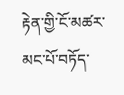རྟེན་གྱི་ངོ་མཚར་མང་པོ་བཏོད་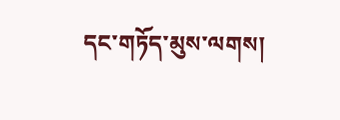དང་གཏོད་མུས་ལགས།